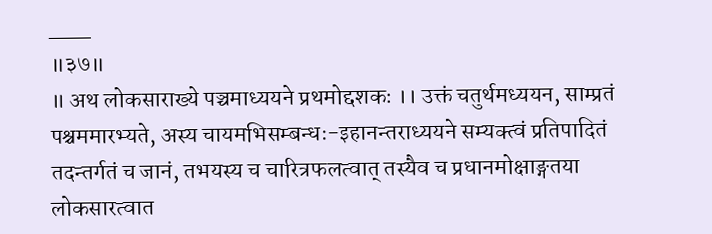___
॥३७॥
॥ अथ लोकसाराख्ये पञ्चमाध्ययने प्रथमोद्दशकः ।। उक्तं चतुर्थमध्ययन, साम्प्रतं पश्चममारभ्यते, अस्य चायमभिसम्बन्धः-इहानन्तराध्ययने सम्यक्त्वं प्रतिपादितं तदन्तर्गतं च जानं, तभयस्य च चारित्रफलत्वात् तस्यैव च प्रधानमोक्षाङ्गतया लोकसारत्वात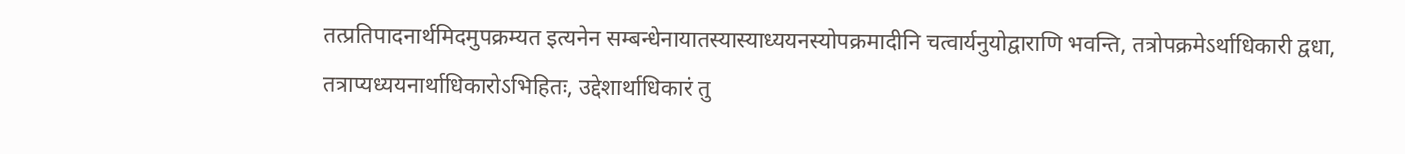तत्प्रतिपादनार्थमिदमुपक्रम्यत इत्यनेन सम्बन्धेनायातस्यास्याध्ययनस्योपक्रमादीनि चत्वार्यनुयोद्वाराणि भवन्ति, तत्रोपक्रमेऽर्थाधिकारी द्वधा, तत्राप्यध्ययनार्थाधिकारोऽभिहितः, उद्देशार्थाधिकारं तु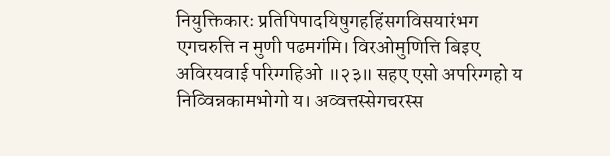नियुक्तिकारः प्रतिपिपादयिषुगहहिंसगविसयारंभग एगचरुत्ति न मुणी पढमगंमि। विरओमुणित्ति बिइए अविरयवाई परिग्गहिओ ॥२३॥ सहए एसो अपरिग्गहो य निव्विन्नकामभोगो य। अव्वत्तस्सेगचरस्स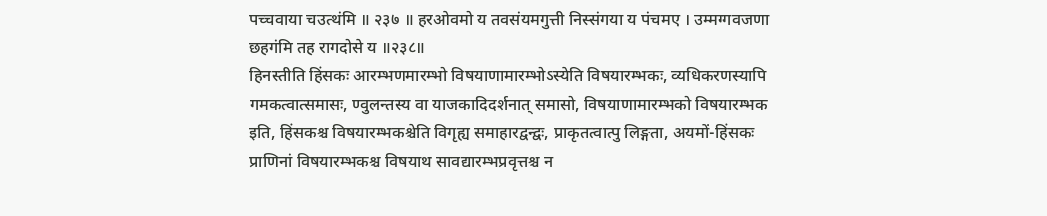पच्चवाया चउत्थंमि ॥ २३७ ॥ हरओवमो य तवसंयमगुत्ती निस्संगया य पंचमए । उम्मग्गवजणा छहगंमि तह रागदोसे य ॥२३८॥
हिनस्तीति हिंसकः आरम्भणमारम्भो विषयाणामारम्भोऽस्येति विषयारम्भकः, व्यधिकरणस्यापि गमकत्वात्समासः, ण्वुलन्तस्य वा याजकादिदर्शनात् समासो, विषयाणामारम्भको विषयारम्भक इति, हिंसकश्च विषयारम्भकश्चेति विगृह्य समाहारद्वन्द्वः, प्राकृतत्वात्पु लिङ्गता, अयमों-हिंसकः प्राणिनां विषयारम्भकश्च विषयाथ सावद्यारम्भप्रवृत्तश्च न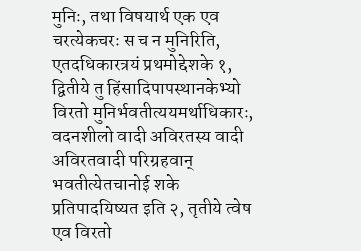मुनिः, तथा विषयार्थ एक एव चरत्येकचरः स च न मुनिरिति, एतदधिकारत्रयं प्रथमोद्देशके १, द्वितीये तु हिंसादिपापस्थानकेभ्यो विरतो मुनिर्भवतीत्ययमर्थाधिकारः, वदनशीलो वादी अविरतस्य वादी अविरतवादी परिग्रहवान् भवतीत्येतचानोई शके प्रतिपादयिष्यत इति २, तृतीये त्वेष एव विरतो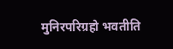मुनिरपरिग्रहो भवतीति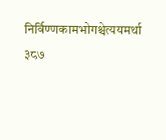निर्विण्णकामभोगश्चेत्ययमर्था
३८७